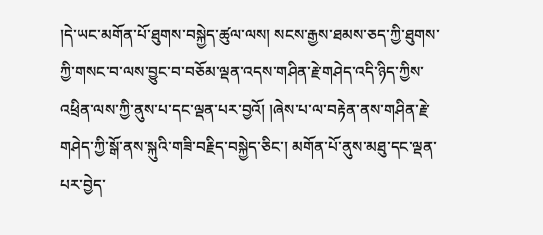།དེ་ཡང་མགོན་པོ་ཐུགས་བསྐྱེད་ཚུལ་ལས། སངས་རྒྱས་ཐམས་ཅད་ཀྱི་ཐུགས་ཀྱི་གསང་བ་ལས་བྱུང་བ་བཅོམ་ལྡན་འདས་གཤིན་རྗེ་གཤེད་འདི་ཉིད་ཀྱིས་འཕྲིན་ལས་ཀྱི་ནུས་པ་དང་ལྡན་པར་བྱའོ། །ཞེས་པ་ལ་བརྟེན་ནས་གཤིན་རྗེ་གཤེད་ཀྱི་སྒོ་ནས་སྐུའི་གཟི་བརྗིད་བསྐྱེད་ཅིང་། མགོན་པོ་ནུས་མཐུ་དང་ལྡན་པར་བྱེད་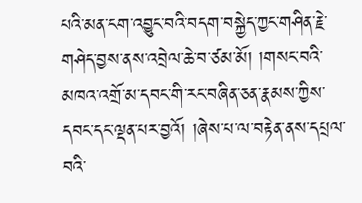པའི་མན་ངག་འབྱུང་བའི་བདག་བསྐྱེད་ཀྱང་གཤིན་རྗེ་གཤེད་བྱས་ནས་འབྲེལ་ཆེ་བ་ཙམ་མོ། །གསང་བའི་མཁའ་འགྲོ་མ་དབང་གི་རང་བཞིན་ཅན་རྣམས་ཀྱིས་དབང་དང་ལྡན་པར་བྱའོ། །ཞེས་པ་ལ་བརྟེན་ནས་དཔྲལ་བའི་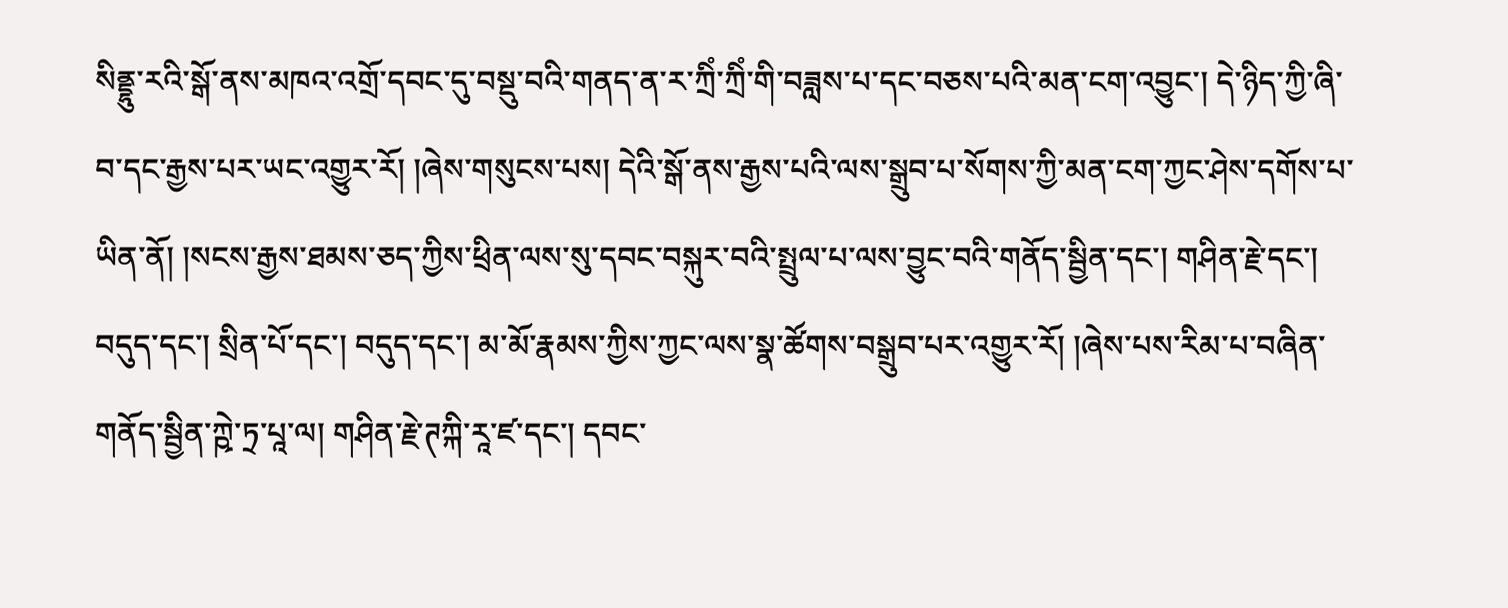སིནྡྷུ་རའི་སྒོ་ནས་མཁའ་འགྲོ་དབང་དུ་བསྡུ་བའི་གནད་ན་ར་ཀྲིཾ་ཀྲིཾ་གི་བཟླས་པ་དང་བཅས་པའི་མན་ངག་འབྱུང་། དེ་ཉིད་ཀྱི་ཞི་བ་དང་རྒྱས་པར་ཡང་འགྱུར་རོ། །ཞེས་གསུངས་པས། དེའི་སྒོ་ནས་རྒྱས་པའི་ལས་སྒྲུབ་པ་སོགས་ཀྱི་མན་ངག་ཀྱང་ཤེས་དགོས་པ་ཡིན་ནོ། །སངས་རྒྱས་ཐམས་ཅད་ཀྱིས་ཕྲིན་ལས་སུ་དབང་བསྐུར་བའི་སྤྲུལ་པ་ལས་བྱུང་བའི་གནོད་སྦྱིན་དང་། གཤིན་རྗེ་དང་། བདུད་དང་། སྲིན་པོ་དང་། བདུད་དང་། མ་མོ་རྣམས་ཀྱིས་ཀྱང་ལས་སྣ་ཚོགས་བསྒྲུབ་པར་འགྱུར་རོ། །ཞེས་པས་རིམ་པ་བཞིན་གནོད་སྦྱིན་ཀྵེ་ཏྲ་པཱ་ལ། གཤིན་རྗེ་ཊཀྐི་རཱ་ཛ་དང་། དབང་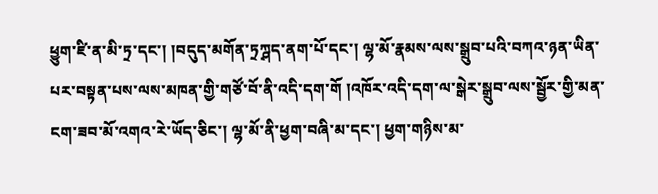ཕྱུག་ཛི་ན་མི་ཏྲ་དང་། །བདུད་མགོན་ཏྲཀྴད་ནག་པོ་དང་། ལྷ་མོ་རྣམས་ལས་སྒྲུབ་པའི་བཀའ་ཉན་ཡིན་པར་བསྟན་པས་ལས་མཁན་གྱི་གཙོ་བོ་ནི་འདི་དག་གོ །འཁོར་འདི་དག་ལ་སྒེར་སྒྲུབ་ལས་སྦྱོར་གྱི་མན་ངག་ཟབ་མོ་འགའ་རེ་ཡོད་ཅིང་། ལྷ་མོ་ནི་ཕྱག་བཞི་མ་དང་། ཕྱག་གཉིས་མ་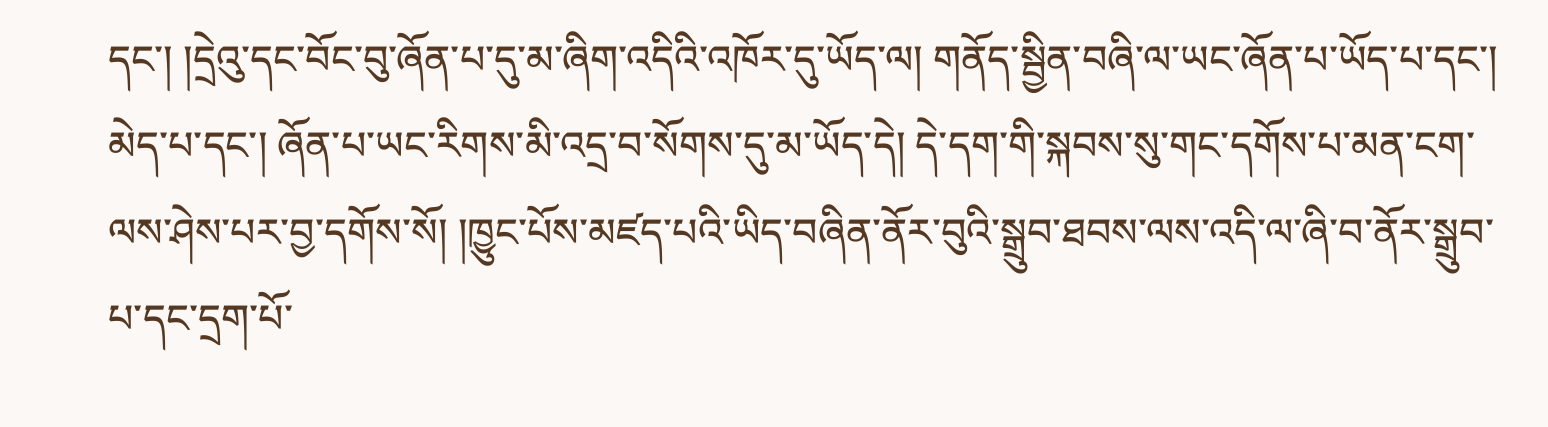དང་། །དྲེའུ་དང་བོང་བུ་ཞོན་པ་དུ་མ་ཞིག་འདིའི་འཁོར་དུ་ཡོད་ལ། གནོད་སྦྱིན་བཞི་ལ་ཡང་ཞོན་པ་ཡོད་པ་དང་། མེད་པ་དང་། ཞོན་པ་ཡང་རིགས་མི་འདྲ་བ་སོགས་དུ་མ་ཡོད་དེ། དེ་དག་གི་སྐབས་སུ་གང་དགོས་པ་མན་ངག་ལས་ཤེས་པར་བྱ་དགོས་སོ། །ཁྱུང་པོས་མཛད་པའི་ཡིད་བཞིན་ནོར་བུའི་སྒྲུབ་ཐབས་ལས་འདི་ལ་ཞི་བ་ནོར་སྒྲུབ་པ་དང་དྲག་པོ་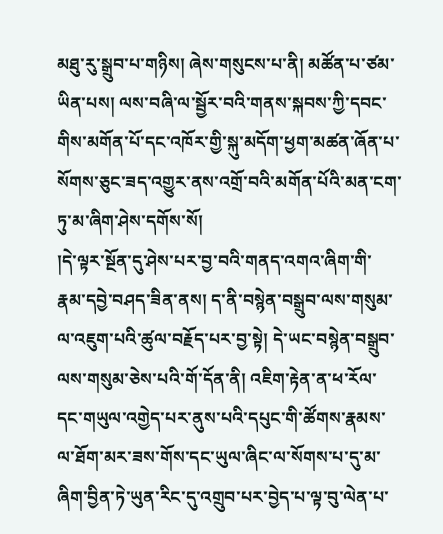མཐུ་རུ་སྒྲུབ་པ་གཉིས། ཞེས་གསུངས་པ་ནི། མཚོན་པ་ཙམ་ཡིན་པས། ལས་བཞི་ལ་སྦྱོར་བའི་གནས་སྐབས་ཀྱི་དབང་གིས་མགོན་པོ་དང་འཁོར་གྱི་སྐུ་མདོག་ཕྱག་མཚན་ཞོན་པ་སོགས་ཅུང་ཟད་འགྱུར་ནས་འགྲོ་བའི་མགོན་པོའི་མན་ངག་ཏུ་མ་ཞིག་ཤེས་དགོས་སོ།
།དེ་ལྟར་སྔོན་དུ་ཤེས་པར་བྱ་བའི་གནད་འགའ་ཞིག་གི་རྣམ་དབྱེ་བཤད་ཟིན་ནས། ད་ནི་བསྙེན་བསྒྲུབ་ལས་གསུམ་ལ་འཇུག་པའི་ཚུལ་བརྗོད་པར་བྱ་སྟེ། དེ་ཡང་བསྙེན་བསྒྲུབ་ལས་གསུམ་ཅེས་པའི་གོ་དོན་ནི། འཇིག་རྟེན་ན་ཕ་རོལ་དང་གཡུལ་འགྱེད་པར་ནུས་པའི་དཔུང་གི་ཚོགས་རྣམས་ལ་ཐོག་མར་ཟས་གོས་དང་ཡུལ་ཞིང་ལ་སོགས་པ་དུ་མ་ཞིག་བྱིན་ཏེ་ཡུན་རིང་དུ་འགྲུབ་པར་བྱེད་པ་ལྟ་བུ་ལེན་པ་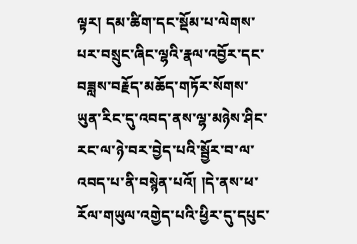ལྟར། དམ་ཚིག་དང་སྡོམ་པ་ལེགས་པར་བསྲུང་ཞིང་ལྷའི་རྣལ་འབྱོར་དང་བཟླས་བརྗོད་མཆོད་གཏོར་སོགས་ཡུན་རིང་དུ་འབད་ནས་ལྷ་མཉེས་ཤིང་རང་ལ་ཉེ་བར་བྱེད་པའི་སྦྱོར་བ་ལ་འབད་པ་ནི་བསྙེན་པའོ། །དེ་ནས་ཕ་རོལ་གཡུལ་འགྱེད་པའི་ཕྱིར་དུ་དཔུང་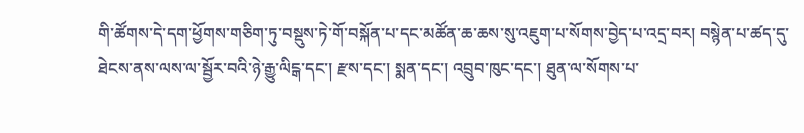གི་ཚོགས་དེ་དག་ཕྱོགས་གཅིག་ཏུ་བསྡུས་ཏེ་གོ་བསྐོན་པ་དང་མཚོན་ཆ་ཆས་སུ་འཇུག་པ་སོགས་བྱེད་པ་འདྲ་བར། བསྙེན་པ་ཚད་དུ་ཐེངས་ནས་ལས་ལ་སྦྱོར་བའི་ཉེ་རྒྱུ་ལིངྒ་དང་། རྫས་དང་། སྨན་དང་། འབྲུབ་ཁུང་དང་། ཐུན་ལ་སོགས་པ་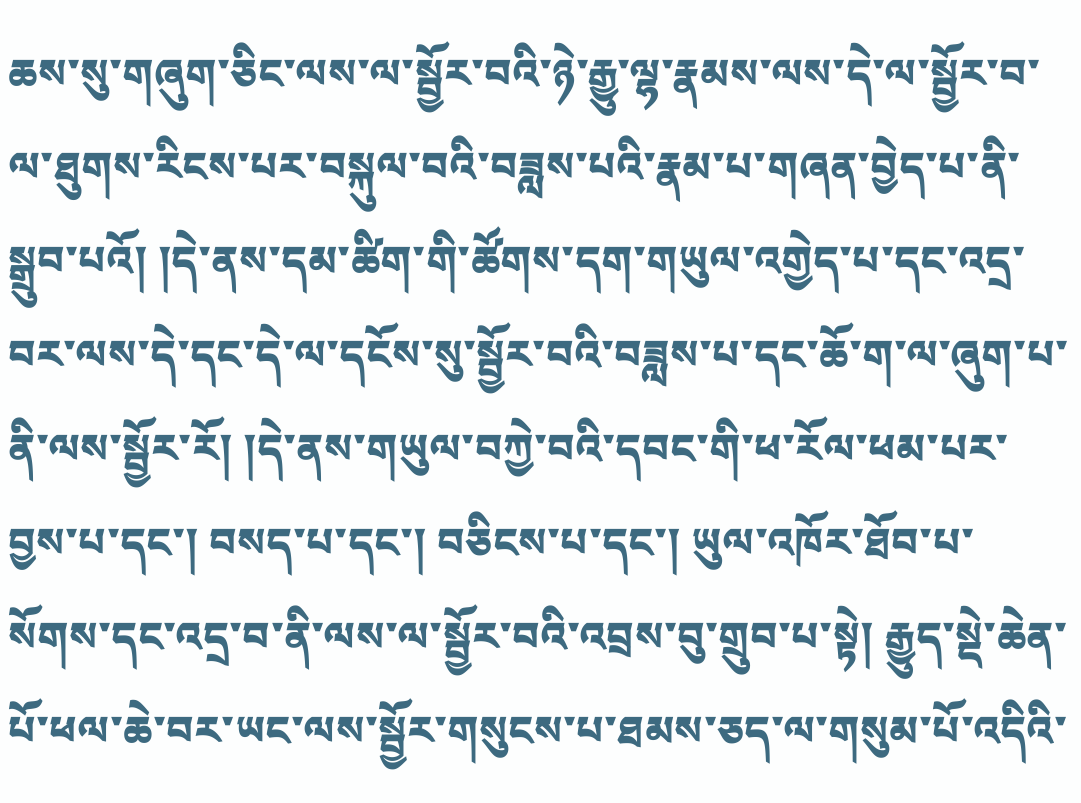ཆས་སུ་གཞུག་ཅིང་ལས་ལ་སྦྱོར་བའི་ཉེ་རྒྱུ་ལྷ་རྣམས་ལས་དེ་ལ་སྦྱོར་བ་ལ་ཐུགས་རིངས་པར་བསྐུལ་བའི་བཟླས་པའི་རྣམ་པ་གཞན་བྱེད་པ་ནི་སྒྲུབ་པའོ། །དེ་ནས་དམ་ཚིག་གི་ཚོགས་དག་གཡུལ་འགྱེད་པ་དང་འདྲ་བར་ལས་དེ་དང་དེ་ལ་དངོས་སུ་སྦྱོར་བའི་བཟླས་པ་དང་ཆོ་ག་ལ་ཞུག་པ་ནི་ལས་སྦྱོར་རོ། །དེ་ནས་གཡུལ་བཀྱེ་བའི་དབང་གི་ཕ་རོལ་ཕམ་པར་བྱས་པ་དང་། བསད་པ་དང་། བཅིངས་པ་དང་། ཡུལ་འཁོར་ཐོབ་པ་སོགས་དང་འདྲ་བ་ནི་ལས་ལ་སྦྱོར་བའི་འབྲས་བུ་གྲུབ་པ་སྟེ། རྒྱུད་སྡེ་ཆེན་པོ་ཕལ་ཆེ་བར་ཡང་ལས་སྦྱོར་གསུངས་པ་ཐམས་ཅད་ལ་གསུམ་པོ་འདིའི་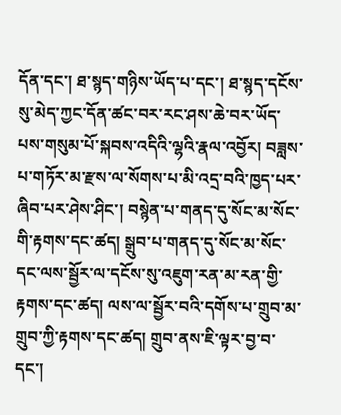དོན་དང་། ཐ་སྙད་གཉིས་ཡོད་པ་དང་། ཐ་སྙད་དངོས་སུ་མེད་ཀྱང་དོན་ཚང་བར་རང་ཤས་ཆེ་བར་ཡོད་པས་གསུམ་པོ་སྐབས་འདིའི་ལྷའི་རྣལ་འབྱོར། བཟླས་པ་གཏོར་མ་རྫས་ལ་སོགས་པ་མི་འདྲ་བའི་ཁྱད་པར་ཞིབ་པར་ཤེས་ཤིང་། བསྙེན་པ་གནད་དུ་སོང་མ་སོང་གི་རྟགས་དང་ཚད། སྒྲུབ་པ་གནད་དུ་སོང་མ་སོང་དང་ལས་སྦྱོར་ལ་དངོས་སུ་འཇུག་རན་མ་རན་གྱི་རྟགས་དང་ཚད། ལས་ལ་སྦྱོར་བའི་དགོས་པ་གྲུབ་མ་གྲུབ་ཀྱི་རྟགས་དང་ཚད། གྲུབ་ནས་ཇི་ལྟར་བྱ་བ་དང་།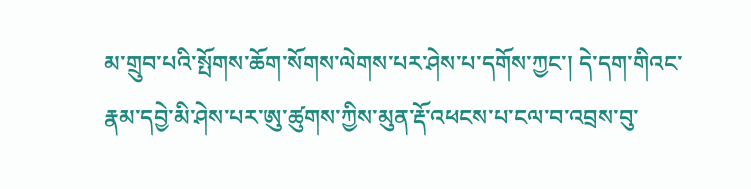མ་གྲུབ་པའི་སྤོགས་ཆོག་སོགས་ལེགས་པར་ཤེས་པ་དགོས་ཀྱང་། དེ་དག་གིའང་རྣམ་དབྱེ་མི་ཤེས་པར་ཨུ་ཚུགས་ཀྱིས་མུན་རྡོ་འཕངས་པ་ངལ་བ་འབྲས་བུ་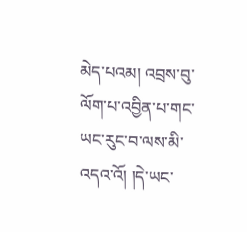མེད་པའམ། འབྲས་བུ་ལོག་པ་འབྱིན་པ་གང་ཡང་རུང་བ་ལས་མི་འདའ་འོ། །དེ་ཡང་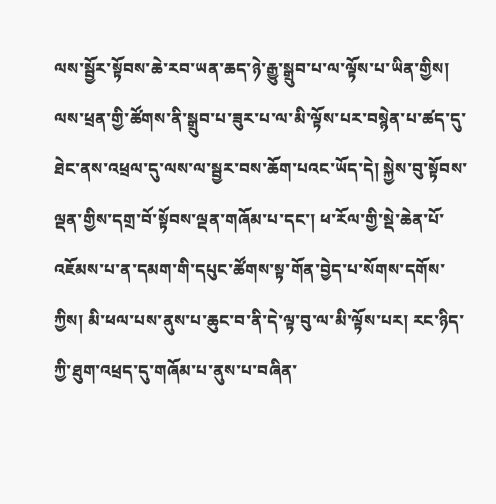ལས་སྦྱོར་སྟོབས་ཆེ་རབ་ཡན་ཆད་ཉེ་རྒྱུ་སྒྲུབ་པ་ལ་ལྟོས་པ་ཡིན་གྱིས། ལས་ཕྲན་གྱི་ཚོགས་ནི་སྒྲུབ་པ་ཟུར་པ་ལ་མི་ལྟོས་པར་བསྙེན་པ་ཚད་དུ་ཐེང་ནས་འཕྲལ་དུ་ལས་ལ་སྦྱར་བས་ཆོག་པའང་ཡོད་དེ། སྐྱེས་བུ་སྟོབས་ལྡན་གྱིས་དགྲ་བོ་སྟོབས་ལྡན་གཞོམ་པ་དང་། ཕ་རོལ་གྱི་སྡེ་ཆེན་པོ་འཇོམས་པ་ན་དམག་གི་དཔུང་ཚོགས་སྟ་གོན་བྱེད་པ་སོགས་དགོས་ཀྱིས། མི་ཕལ་པས་ནུས་པ་ཆུང་བ་ནི་དེ་ལྟ་བུ་ལ་མི་ལྟོས་པར། རང་ཉིད་ཀྱི་ཐུག་འཕྲད་དུ་གཞོམ་པ་ནུས་པ་བཞིན་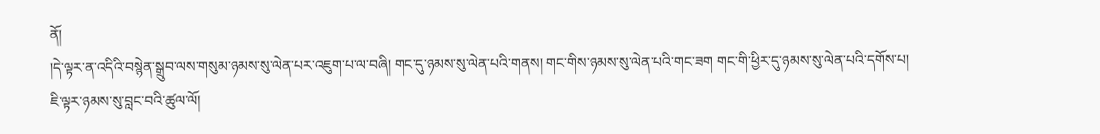ནོ།
།དེ་ལྟར་ན་འདིའི་བསྙེན་སྒྲུབ་ལས་གསུམ་ཉམས་སུ་ལེན་པར་འཇུག་པ་ལ་བཞི། གང་དུ་ཉམས་སུ་ལེན་པའི་གནས། གང་གིས་ཉམས་སུ་ལེན་པའི་གང་ཟག གང་གི་ཕྱིར་དུ་ཉམས་སུ་ལེན་པའི་དགོས་པ། ཇི་ལྟར་ཉམས་སུ་བླང་བའི་ཚུལ་ལོ།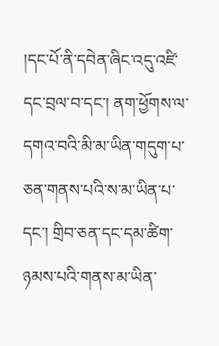།དང་པོ་ནི་དབེན་ཞིང་འདུ་འཛི་དང་བྲལ་བ་དང་། ནག་ཕྱོགས་ལ་དགའ་བའི་མི་མ་ཡིན་གདུག་པ་ཅན་གནས་པའི་ས་མ་ཡིན་པ་དང་། གྲིབ་ཅན་དང་དམ་ཚིག་ཉམས་པའི་གནས་མ་ཡིན་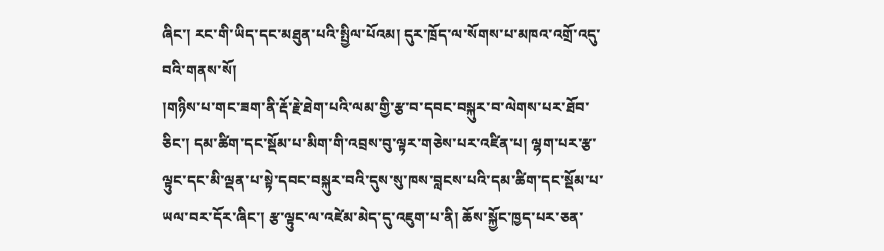ཞིང་། རང་གི་ཡིད་དང་མཐུན་པའི་སྤྱིལ་པོའམ། དུར་ཁྲོད་ལ་སོགས་པ་མཁའ་འགྲོ་འདུ་བའི་གནས་སོ།
།གཉིས་པ་གང་ཟག་ནི་རྡོ་རྗེ་ཐེག་པའི་ལམ་གྱི་རྩ་བ་དབང་བསྐུར་བ་ལེགས་པར་ཐོབ་ཅིང་། དམ་ཚིག་དང་སྡོམ་པ་མིག་གི་འབྲས་བུ་ལྟར་གཅེས་པར་འཛིན་པ། ལྷག་པར་རྩ་ལྟུང་དང་མི་ལྡན་པ་སྟེ་དབང་བསྐུར་བའི་དུས་སུ་ཁས་བླངས་པའི་དམ་ཚིག་དང་སྡོམ་པ་ཡལ་བར་དོར་ཞིང་། རྩ་ལྟུང་ལ་འཛེམ་མེད་དུ་འཇུག་པ་ནི། ཆོས་སྐྱོང་ཁྱད་པར་ཅན་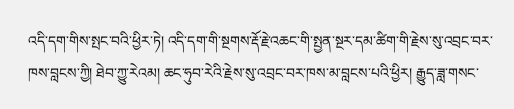འདི་དག་གིས་སྤང་བའི་ཕྱིར་ཏེ། འདི་དག་གི་སྔགས་རྡོ་རྗེ་འཆང་གི་སྤྱན་སྔར་དམ་ཚིག་གི་རྗེས་སུ་འབྲང་བར་ཁས་བླངས་ཀྱི། ཐེབ་ཀྱུ་རེའམ། ཆང་ཧུབ་རེའི་རྗེས་སུ་འབྲང་བར་ཁས་མ་བླངས་པའི་ཕྱིར། རྒྱུད་ཟླ་གསང་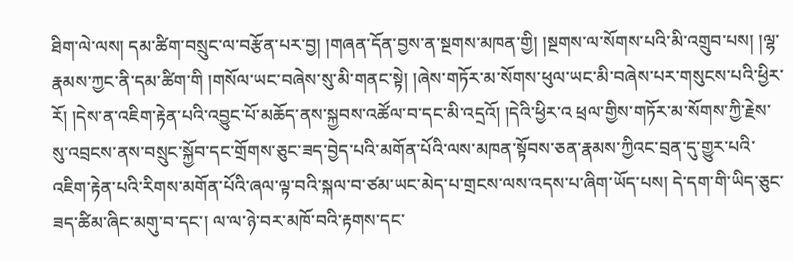ཐིག་ལེ་ལས། དམ་ཚིག་བསྲུང་ལ་བརྩོན་པར་བྱ། །གཞན་དོན་བྱས་ན་སྔགས་མཁན་གྱི། །སྔགས་ལ་སོགས་པའི་མི་འགྲུབ་པས། །ལྷ་རྣམས་ཀྱང་ནི་དམ་ཚིག་གི །གསོལ་ཡང་བཞེས་སུ་མི་གནང་སྟེ། །ཞེས་གཏོར་མ་སོགས་ཕུལ་ཡང་མི་བཞེས་པར་གསུངས་པའི་ཕྱིར་རོ། །དེས་ན་འཇིག་རྟེན་པའི་འབྱུང་པོ་མཆོད་ནས་སྐྱབས་འཚོལ་བ་དང་མི་འདྲའོ། །དེའི་ཕྱིར་འ ཕྲལ་གྱིས་གཏོར་མ་སོགས་ཀྱི་རྗེས་སུ་འབྲངས་ནས་བསྲུང་སྐྱོབ་དང་གྲོགས་ཅུང་ཟད་བྱེད་པའི་མགོན་པོའི་ལས་མཁན་སྟོབས་ཅན་རྣམས་ཀྱིའང་བྲན་དུ་གྱུར་པའི་འཇིག་རྟེན་པའི་རིགས་མགོན་པོའི་ཞལ་ལྟ་བའི་སྐལ་བ་ཙམ་ཡང་མེད་པ་གྲངས་ལས་འདས་པ་ཞིག་ཡོད་པས། དེ་དག་གི་ཡིད་ཅུང་ཟད་ཚིམ་ཞིང་མགུ་བ་དང་། ལ་ལ་ཉེ་བར་མཁོ་བའི་རྟགས་དང་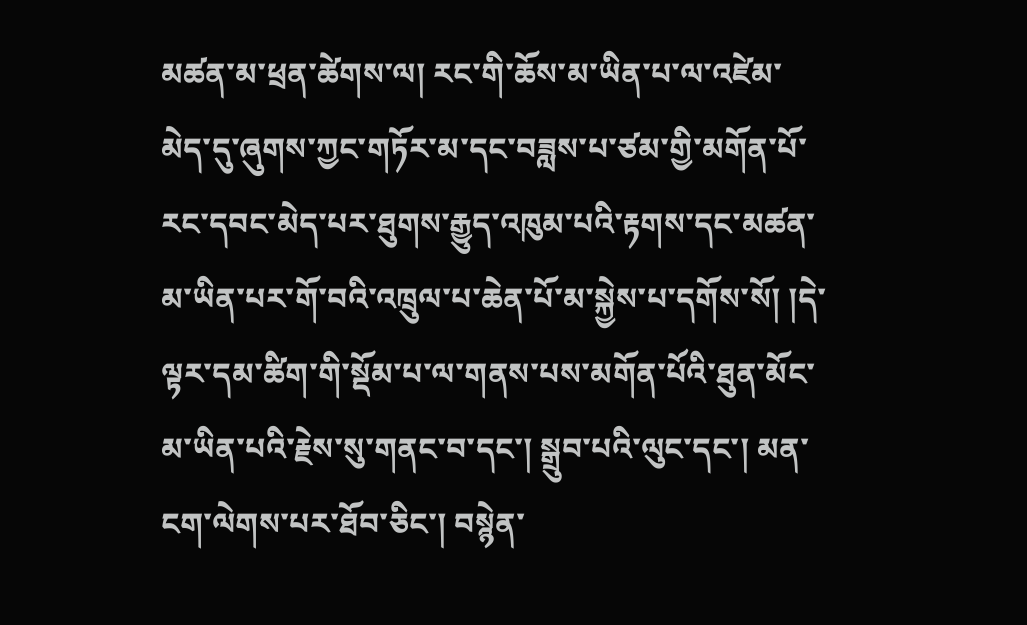མཚན་མ་ཕྲན་ཚེགས་ལ། རང་གི་ཆོས་མ་ཡིན་པ་ལ་འཛེམ་མེད་དུ་ཞུགས་ཀྱང་གཏོར་མ་དང་བཟླས་པ་ཙམ་གྱི་མགོན་པོ་རང་དབང་མེད་པར་ཐུགས་རྒྱུད་འཁུམ་པའི་རྟགས་དང་མཚན་མ་ཡིན་པར་གོ་བའི་འཁྲུལ་པ་ཆེན་པོ་མ་སྐྱེས་པ་དགོས་སོ། །དེ་ལྟར་དམ་ཚིག་གི་སྡོམ་པ་ལ་གནས་པས་མགོན་པོའི་ཐུན་མོང་མ་ཡིན་པའི་རྗེས་སུ་གནང་བ་དང་། སྒྲུབ་པའི་ལུང་དང་། མན་ངག་ལེགས་པར་ཐོབ་ཅིང་། བསྙེན་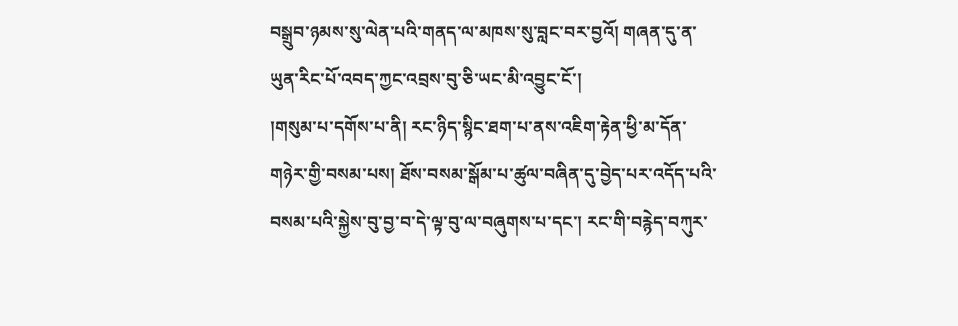བསྒྲུབ་ཉམས་སུ་ལེན་པའི་གནད་ལ་མཁས་སུ་བླང་བར་བྱའོ། གཞན་དུ་ན་ཡུན་རིང་པོ་འབད་ཀྱང་འབྲས་བུ་ཅི་ཡང་མི་འབྱུང་ངོ་།
།གསུམ་པ་དགོས་པ་ནི། རང་ཉིད་སྙིང་ཐག་པ་ནས་འཇིག་རྟེན་ཕྱི་མ་དོན་གཉེར་གྱི་བསམ་པས། ཐོས་བསམ་སྒོམ་པ་ཚུལ་བཞིན་དུ་བྱེད་པར་འདོད་པའི་བསམ་པའི་སྐྱེས་བུ་བྱ་བ་དེ་ལྟ་བུ་ལ་བཞུགས་པ་དང་། རང་གི་བརྙེད་བཀུར་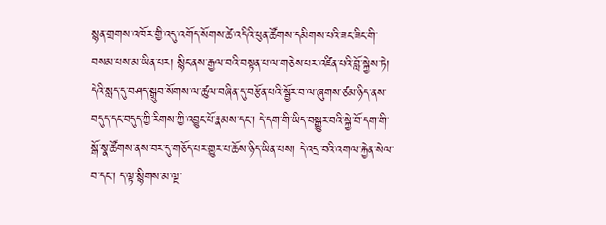སྙན་གྲགས་འཁོར་གྱི་འདུ་འགོད་སོགས་ཚེ་འདིའི་ཕུན་ཚོགས་དམིགས་པའི་ཟང་ཟིང་གི་བསམ་པས་མ་ཡིན་པར། སྙིང་ནས་རྒྱལ་བའི་བསྟན་པ་ལ་གཅེས་པར་འཛིན་པའི་བློ་སྐྱེས་ཏེ། དེའི་སླད་དུ་བཤད་སྒྲུབ་སོགས་ལ་ཚུལ་བཞིན་དུ་བརྩོན་པའི་སྦྱོར་བ་ལ་ཞུགས་ཙམ་ཉིད་ནས་བདུད་དང་བདུད་ཀྱི་རིགས་ཀྱི་འབྱུང་པོ་རྣམས་དང་། དེ་དག་གི་ཡིད་བསྒྱུར་བའི་སྐྱེ་བོ་དག་གི་སྒོ་སྣ་ཚོགས་ནས་བར་དུ་གཅོད་པར་གྱུར་པ་ཆོས་ཉིད་ཡིན་པས། དེ་འདྲ་བའི་འགལ་རྐྱེན་སེལ་བ་དང་། ད་ལྟ་སྙིགས་མ་ལྔ་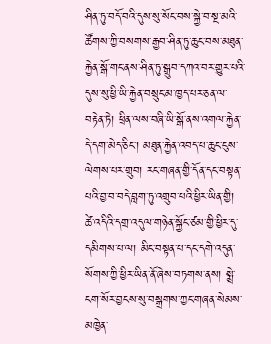ཤིན་ཏུ་བདོ་བའི་དུས་སུ་སོང་བས་སྐྱེ་བ་སྔ་མའི་ཚོགས་ཀྱི་བསགས་རྒྱབ་ཤིན་ཏུ་ཆུང་བས་མཐུན་རྐྱེན་སྒོ་གང་ནས་ཤིན་ཏུ་སྒྲུབ་དཀའ་བར་གྱུར་པའི་དུས་སུ་ཕྱི་ཡི་རྐྱེན་བསྲུང་མ་ཁྱད་པར་ཅན་ལ་བརྟེན་ཏེ། ཕྲིན་ལས་བཞི་ཡི་སྒོ་ནས་འགལ་རྐྱེན་དེ་དག་མེད་ཅིང་། མཐུན་རྐྱེན་འབད་པ་ཆུང་ངུས་ལེགས་པར་གྲུབ། རང་གཞན་གྱི་དོན་དང་བསྟན་པའི་བྱ་བ་བདེ་བླག་ཏུ་འགྲུབ་པའི་ཕྱིར་ཡིན་གྱི། ཚེ་འདིའི་དགྲ་འདུལ་གཉེན་སྐྱོང་ཙམ་གྱི་ཕྱིར་དུ་དམིགས་པ་ལ། མིང་བསྟན་པ་དང་དགེ་འདུན་སོགས་ཀྱི་ཕྱིར་ཡིན་ནོ་ཞེས་བཏགས་ནས། སྨྲེ་ངག་སོར་བྱངས་སུ་བསྒྲགས་ཀྱང་གཞན་སེམས་མཁྱེན་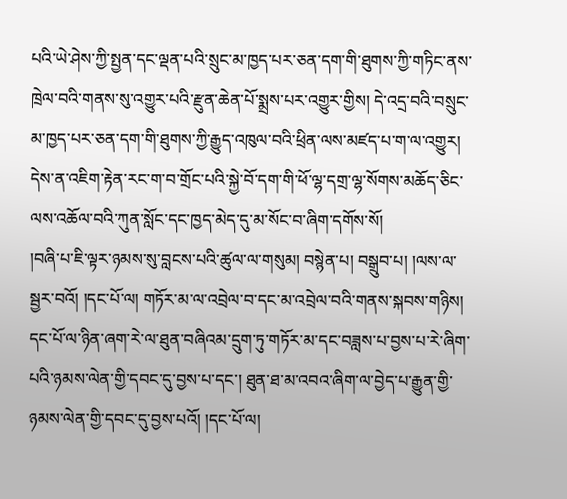པའི་ཡེ་ཤེས་ཀྱི་སྤྱན་དང་ལྡན་པའི་སྲུང་མ་ཁྱད་པར་ཅན་དག་གི་ཐུགས་ཀྱི་གཏིང་ནས་ཁྲེལ་བའི་གནས་སུ་འགྱུར་པའི་རྫུན་ཆེན་པོ་སྨྲས་པར་འགྱུར་གྱིས། དེ་འདྲ་བའི་བསྲུང་མ་ཁྱད་པར་ཅན་དག་གི་ཐུགས་ཀྱི་རྒྱུད་འཁུལ་བའི་ཕྲིན་ལས་མཛད་པ་ག་ལ་འགྱུར། དེས་ན་འཇིག་རྟེན་རང་ག་བ་གྲོང་པའི་སྐྱེ་བོ་དག་གི་ཕོ་ལྷ་དགྲ་ལྷ་སོགས་མཆོད་ཅིང་ལས་འཆོལ་བའི་ཀུན་སློང་དང་ཁྱད་མེད་དུ་མ་སོང་བ་ཞིག་དགོས་སོ།
།བཞི་པ་ཇི་ལྟར་ཉམས་སུ་བླངས་པའི་ཚུལ་ལ་གསུམ། བསྙེན་པ། བསྒྲུབ་པ། །ལས་ལ་སྦྱར་བའོ། །དང་པོ་ལ། གཏོར་མ་ལ་འབྲེལ་བ་དང་མ་འབྲེལ་བའི་གནས་སྐབས་གཉིས། དང་པོ་ལ་ཉིན་ཞག་རེ་ལ་ཐུན་བཞིའམ་དྲུག་ཏུ་གཏོར་མ་དང་བཟླས་པ་བྱས་པ་རེ་ཞིག་པའི་ཉམས་ལེན་གྱི་དབང་དུ་བྱས་པ་དང་། ཐུན་ཐ་མ་འབའ་ཞིག་ལ་བྱེད་པ་རྒྱུན་གྱི་ཉམས་ལེན་གྱི་དབང་དུ་བྱས་པའོ། །དང་པོ་ལ།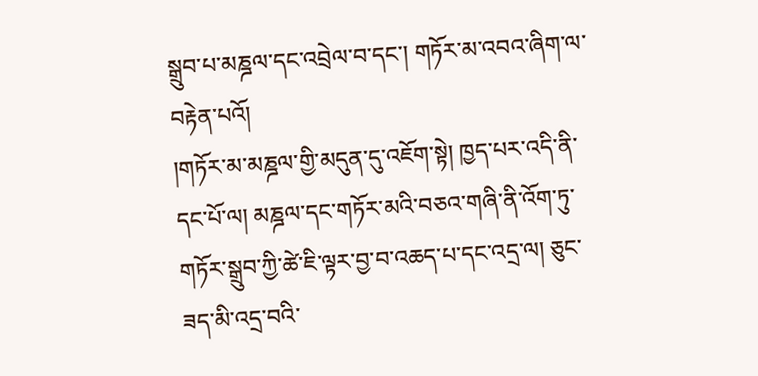སྒྲུབ་པ་མཎྜལ་དང་འབྲེལ་བ་དང་། གཏོར་མ་འབའ་ཞིག་ལ་བརྟེན་པའོ།
།གཏོར་མ་མཎྜལ་གྱི་མདུན་དུ་འཇོག་སྟེ། ཁྱད་པར་འདི་ནི་དང་པོ་ལ། མཎྜལ་དང་གཏོར་མའི་བཅའ་གཞི་ནི་འོག་ཏུ་གཏོར་སྒྲུབ་ཀྱི་ཚེ་ཇི་ལྟར་བྱ་བ་འཆད་པ་དང་འདྲ་ལ། ཅུང་ཟད་མི་འདྲ་བའི་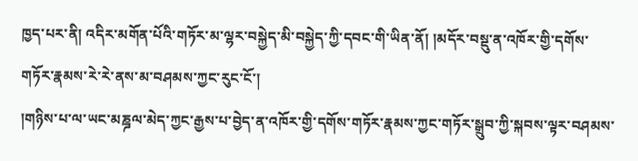ཁྱད་པར་ནི། འདིར་མགོན་པོའི་གཏོར་མ་ལྷར་བསྐྱེད་མི་བསྐྱེད་ཀྱི་དབང་གི་ཡིན་ནོ། །མདོར་བསྡུ་ན་འཁོར་གྱི་དགོས་གཏོར་རྣམས་རེ་རེ་ནས་མ་བཤམས་ཀྱང་རུང་ངོ་།
།གཉིས་པ་ལ་ཡང་མཎྜལ་མེད་ཀྱང་རྒྱས་པ་བྱེད་ན་འཁོར་གྱི་དགོས་གཏོར་རྣམས་ཀྱང་གཏོར་སྒྲུབ་ཀྱི་སྐབས་ལྟར་བཤམས་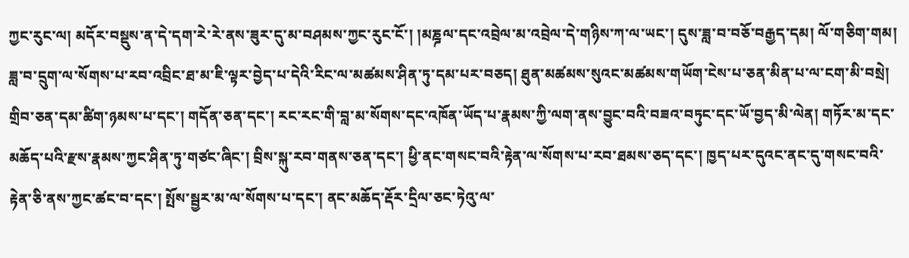ཀྱང་རུང་ལ། མདོར་བསྡུས་ན་དེ་དག་རེ་རེ་ནས་ཟུར་དུ་མ་བཤམས་ཀྱང་རུང་ངོ་། །མཎྜལ་དང་འབྲེལ་མ་འབྲེལ་དེ་གཉིས་ཀ་ལ་ཡང་། དུས་ཟླ་བ་བཅོ་བརྒྱད་དམ། ལོ་གཅིག་གམ། ཟླ་བ་དྲུག་ལ་སོགས་པ་རབ་འབྲིང་ཐ་མ་ཇི་ལྟར་བྱེད་པ་དེའི་རིང་ལ་མཚམས་ཤིན་ཏུ་དམ་པར་བཅད། ཐུན་མཚམས་སུའང་མཚམས་གཡོག་ངེས་པ་ཅན་མིན་པ་ལ་ངག་མི་བསྲེ། གྲིབ་ཅན་དམ་ཚིག་ཉམས་པ་དང་། གདོན་ཅན་དང་། རང་རང་གི་བླ་མ་སོགས་དང་འཁོན་ཡོད་པ་རྣམས་ཀྱི་ལག་ནས་བྱུང་བའི་བཟའ་བཏུང་དང་ཡོ་བྱད་མི་ལེན། གཏོར་མ་དང་མཆོད་པའི་རྫས་རྣམས་ཀྱང་ཤིན་ཏུ་གཙང་ཞིང་། བྲིས་སྐུ་རབ་གནས་ཅན་དང་། ཕྱི་ནང་གསང་བའི་རྟེན་ལ་སོགས་པ་རབ་ཐམས་ཅད་དང་། ཁྱད་པར་དུའང་ནང་དུ་གསང་བའི་རྟེན་ཅི་ནས་ཀྱང་ཚང་བ་དང་། སྤོས་སྦྱར་མ་ལ་སོགས་པ་དང་། ནང་མཆོད་རྡོར་དྲིལ་ཅང་ཏེའུ་ལ་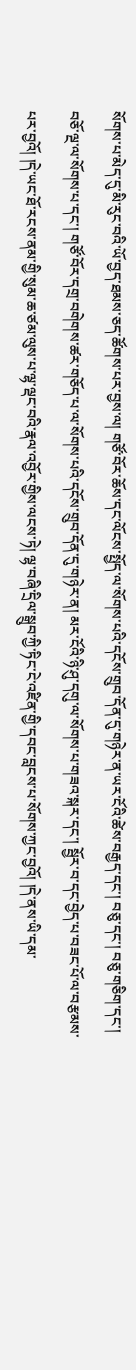སོགས་པ་མེད་དུ་མི་རུང་བའི་ཡོ་བྱད་ཐམས་ཅད་ཚོགས་པར་བྱས་ལ། གཙོ་བོར་ཆོས་དང་ལོངས་སྤྱོད་ལ་སོགས་པའི་དངོས་གྲུབ་དོན་དུ་གཉེར་ན་ཡར་ངོའི་ཚེས་བརྒྱད་དང་། བཅུ་དང་། བཅུ་གཅིག་དང་། བཅོ་ལྔ་ལ་སོགས་པ་དང་། གཙོ་བོར་དགྲ་བགེགས་ཚར་གཅོད་པ་ལ་སོགས་པའི་དངོས་གྲུབ་དོན་དུ་གཉེར་ན། མར་ངོའི་ཉི་ཤུ་དགུ་ལ་སོགས་པ་གཟའ་སྐར་དང་། སྦྱོར་བ་དང་བྱེད་པ་བཟང་པོ་ལ་བརྩམས་པར་བྱའོ། །དེ་ཡང་ཐོ་རངས་ནམ་གྱི་སུམ་ཆ་ཙམ་ལུས་པ་ལྷ་ལྡང་བའི་རྣལ་འབྱོར་གྱིས་ལངས་ཏེ། ལྷ་བཞི་དྲིལ་སྒྲུབ་ཀྱི་ཏིང་ངེ་འཛིན་གྱི་དབང་བླངས་པ་སོགས་ཀྱང་བྱའོ། །དེ་ནས་ཡི་དམ་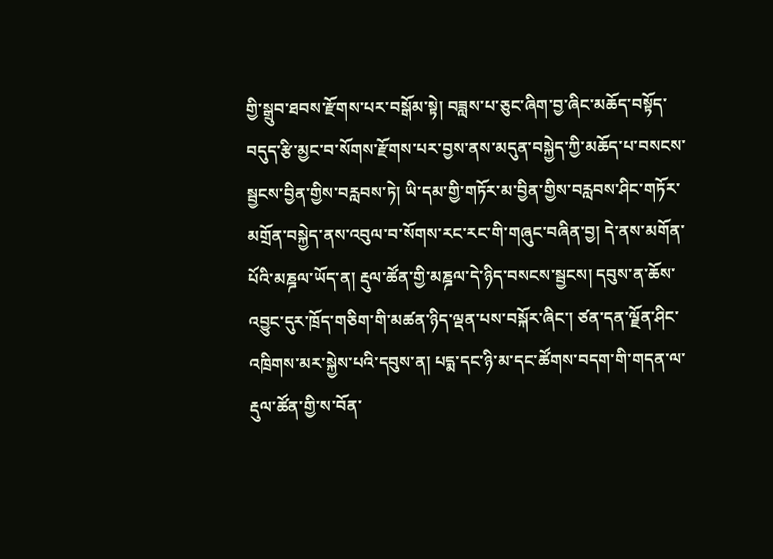གྱི་སྒྲུབ་ཐབས་རྫོགས་པར་བསྒོམ་སྟེ། བཟླས་པ་ཅུང་ཞིག་བྱ་ཞིང་མཆོད་བསྟོད་བདུད་རྩི་མྱང་བ་སོགས་རྫོགས་པར་བྱས་ནས་མདུན་བསྐྱེད་ཀྱི་མཆོད་པ་བསངས་སྦྱངས་བྱིན་གྱིས་བརླབས་ཏེ། ཡི་དམ་གྱི་གཏོར་མ་བྱིན་གྱིས་བརླབས་ཤིང་གཏོར་མགྲོན་བསྐྱེད་ནས་འབུལ་བ་སོགས་རང་རང་གི་གཞུང་བཞིན་བྱ། དེ་ནས་མགོན་པོའི་མཎྜལ་ཡོད་ན། རྡུལ་ཚོན་གྱི་མཎྜལ་དེ་ཉིད་བསངས་སྦྱངས། དབུས་ན་ཆོས་འབྱུང་དུར་ཁྲོད་གཅིག་གི་མཚན་ཉིད་ལྡན་པས་བསྐོར་ཞིང་། ཙན་དན་ལྗོན་ཤིང་འཁྲིགས་མར་སྐྱེས་པའི་དབུས་ན། པདྨ་དང་ཉི་མ་དང་ཚོགས་བདག་གི་གདན་ལ་རྡུལ་ཚོན་གྱི་ས་བོན་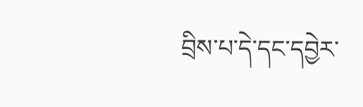བྲིས་པ་དེ་དང་དབྱེར་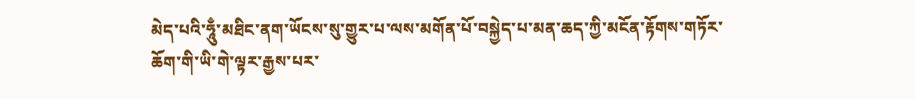མེད་པའི་ཧཱུྃ་མཐིང་ནག་ཡོངས་སུ་གྱུར་པ་ལས་མགོན་པོ་བསྐྱེད་པ་མན་ཆད་ཀྱི་མངོན་རྟོགས་གཏོར་ཆོག་གི་ཡི་གེ་ལྟར་རྒྱས་པར་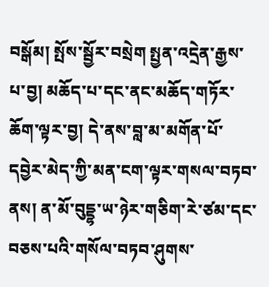བསྒོམ། སྤོས་སྦྱོར་བསྲེག སྤྱན་འདྲེན་རྒྱས་པ་བྱ། མཆོད་པ་དང་ནང་མཆོད་གཏོར་ཆོག་ལྟར་བྱ། དེ་ནས་བླ་མ་མགོན་པོ་དབྱེར་མེད་ཀྱི་མན་ངག་ལྟར་གསལ་བཏབ་ནས། ན་མོ་བུདྡྷ་ཡ་ཉེར་གཅིག་རེ་ཙམ་དང་བཅས་པའི་གསོལ་བཏབ་ཤུགས་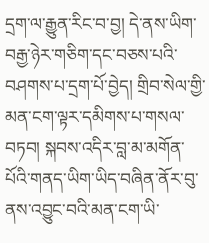དྲག་ལ་རྒྱུན་རིང་བ་བྱ། དེ་ནས་ཡིག་བརྒྱ་ཉེར་གཅིག་དང་བཅས་པའི་བཤགས་པ་དྲག་པོ་བྱེད། གྲིབ་སེལ་གྱི་མན་ངག་ལྟར་དམིགས་པ་གསལ་བཏབ། སྐབས་འདིར་བླ་མ་མགོན་པོའི་གནད་ཡིག་ཡིད་བཞིན་ནོར་བུ་ནས་འབྱུང་བའི་མན་ངག་ཡི་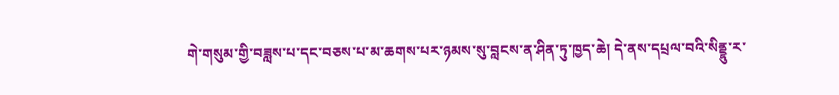གེ་གསུམ་གྱི་བཟླས་པ་དང་བཅས་པ་མ་ཆགས་པར་ཉམས་སུ་བླངས་ན་ཤིན་ཏུ་ཁྱད་ཆེ། དེ་ནས་དཔྲལ་བའི་སིནྡྷུ་ར་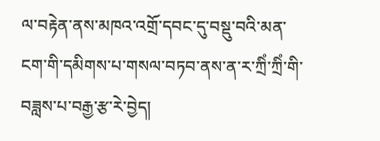ལ་བརྟེན་ནས་མཁའ་འགྲོ་དབང་དུ་བསྡུ་བའི་མན་ངག་གི་དམིགས་པ་གསལ་བཏབ་ནས་ན་ར་ཀྲིཾ་ཀྲིཾ་གི་བཟླས་པ་བརྒྱ་རྩ་རེ་བྱེད།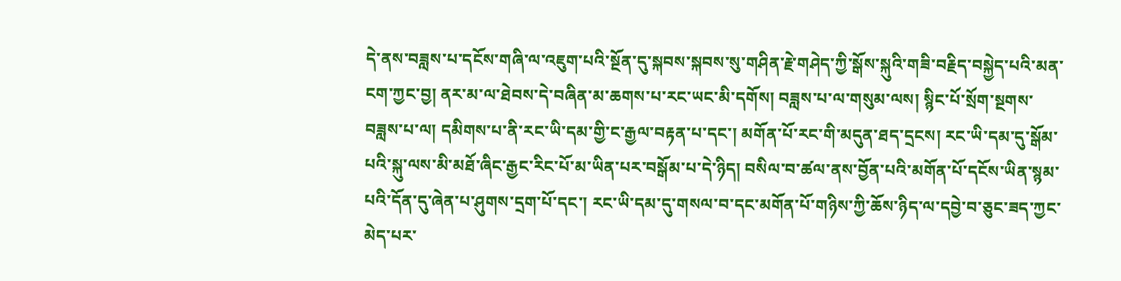དེ་ནས་བཟླས་པ་དངོས་གཞི་ལ་འཇུག་པའི་སྔོན་དུ་སྐབས་སྐབས་སུ་གཤིན་རྗེ་གཤེད་ཀྱི་སྒོས་སྐུའི་གཟི་བརྗིད་བསྐྱེད་པའི་མན་ངག་ཀྱང་བྱ། ནར་མ་ལ་ཐེབས་དེ་བཞིན་མ་ཆགས་པ་རང་ཡང་མི་དགོས། བཟླས་པ་ལ་གསུམ་ལས། སྙིང་པོ་སྲོག་སྔགས་བཟླས་པ་ལ། དམིགས་པ་ནི་རང་ཡི་དམ་གྱི་ང་རྒྱལ་བརྟན་པ་དང་། མགོན་པོ་རང་གི་མདུན་ཐད་དྲངས། རང་ཡི་དམ་དུ་སྒོམ་པའི་སྐུ་ལས་མི་མཐོ་ཞིང་རྒྱང་རིང་པོ་མ་ཡིན་པར་བསྒོམ་པ་དེ་ཉིད། བསིལ་བ་ཚལ་ནས་བྱོན་པའི་མགོན་པོ་དངོས་ཡིན་སྙམ་པའི་དོན་དུ་ཞེན་པ་ཤུགས་དྲག་པོ་དང་། རང་ཡི་དམ་དུ་གསལ་བ་དང་མགོན་པོ་གཉིས་ཀྱི་ཆོས་ཉིད་ལ་དབྱེ་བ་ཅུང་ཟད་ཀྱང་མེད་པར་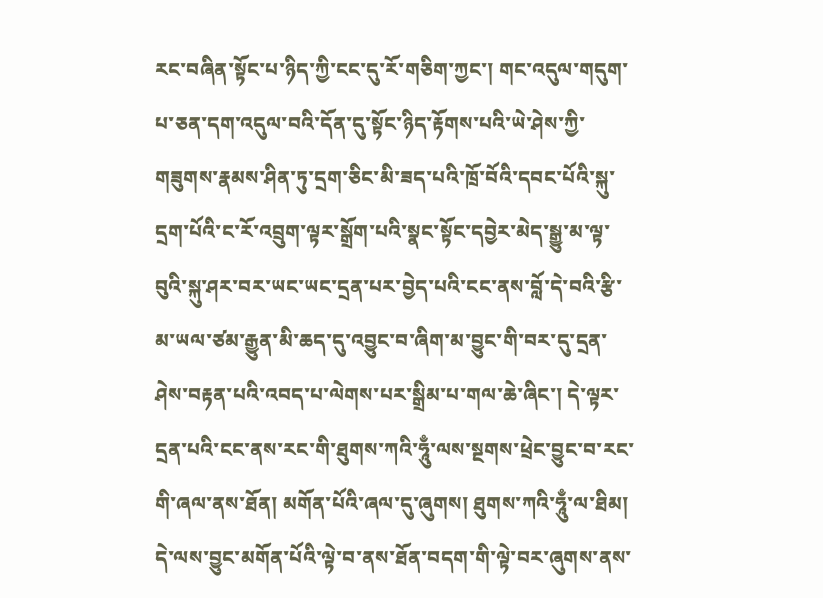རང་བཞིན་སྟོང་པ་ཉིད་ཀྱི་ངང་དུ་རོ་གཅིག་ཀྱང་། གང་འདུལ་གདུག་པ་ཅན་དག་འདུལ་བའི་དོན་དུ་སྟོང་ཉིད་རྟོགས་པའི་ཡེ་ཤེས་ཀྱི་གཟུགས་རྣམས་ཤིན་ཏུ་དྲག་ཅིང་མི་ཟད་པའི་ཁྲོ་བོའི་དབང་པོའི་སྐུ་དྲག་པོའི་ང་རོ་འབྲུག་ལྟར་སྒྲོག་པའི་སྣང་སྟོང་དབྱེར་མེད་སྒྱུ་མ་ལྟ་བུའི་སྐུ་ཤར་བར་ཡང་ཡང་དྲན་པར་བྱེད་པའི་ངང་ནས་བློ་དེ་བའི་རྩི་མ་ཡལ་ཙམ་རྒྱུན་མི་ཆད་དུ་འབྱུང་བ་ཞིག་མ་བྱུང་གི་བར་དུ་དྲན་ཤེས་བརྟན་པའི་འབད་པ་ལེགས་པར་སྒྲིམ་པ་གལ་ཆེ་ཞིང་། དེ་ལྟར་དྲན་པའི་ངང་ནས་རང་གི་ཐུགས་ཀའི་ཧཱུྃ་ལས་སྔགས་ཕྲེང་བྱུང་བ་རང་གི་ཞལ་ནས་ཐོན། མགོན་པོའི་ཞལ་དུ་ཞུགས། ཐུགས་ཀའི་ཧཱུྃ་ལ་ཐིམ། དེ་ལས་བྱུང་མགོན་པོའི་ལྟེ་བ་ནས་ཐོན་བདག་གི་ལྟེ་བར་ཞུགས་ནས་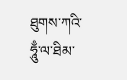ཐུགས་ཀའི་ཧཱུྃ་ལ་ཐིམ་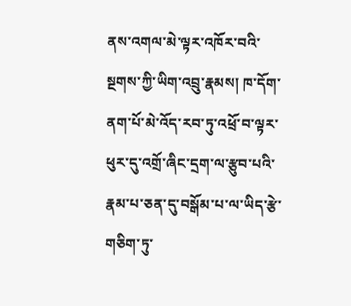ནས་འགལ་མེ་ལྟར་འཁོར་བའི་སྔགས་ཀྱི་ཡིག་འབྲུ་རྣམས། ཁ་དོག་ནག་པོ་མེ་འོད་རབ་ཏུ་འཕྲོ་བ་ལྟར་ཕུར་དུ་འགྲོ་ཞིང་དྲག་ལ་རྩུབ་པའི་རྣམ་པ་ཅན་དུ་བསྒོམ་པ་ལ་ཡིད་རྩེ་གཅིག་ཏུ་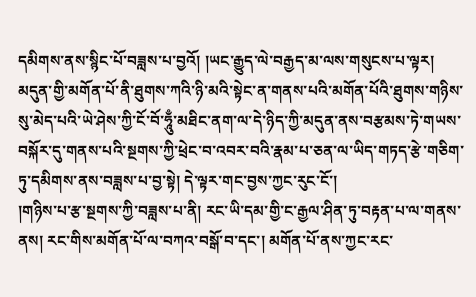དམིགས་ནས་སྙིང་པོ་བཟླས་པ་བྱའོ། །ཡང་རྒྱུད་ལེ་བརྒྱད་མ་ལས་གསུངས་པ་ལྟར། མདུན་གྱི་མགོན་པོ་ནི་ཐུགས་ཀའི་ཉི་མའི་སྟེང་ན་གནས་པའི་མགོན་པོའི་ཐུགས་གཉིས་སུ་མེད་པའི་ཡེ་ཤེས་ཀྱི་ངོ་བོ་ཧཱུྃ་མཐིང་ནག་ལ་དེ་ཉིད་ཀྱི་མདུན་ནས་བརྩམས་ཏེ་གཡས་བསྐོར་དུ་གནས་པའི་སྔགས་ཀྱི་ཕྲེང་བ་འབར་བའི་རྣམ་པ་ཅན་ལ་ཡིད་གཏད་རྩེ་གཅིག་ཏུ་དམིགས་ནས་བཟླས་པ་བྱ་སྟེ། དེ་ལྟར་གང་བྱས་ཀྱང་རུང་ངོ་།
།གཉིས་པ་རྩ་སྔགས་ཀྱི་བཟླས་པ་ནི། རང་ཡི་དམ་གྱི་ང་རྒྱལ་ཤིན་ཏུ་བརྟན་པ་ལ་གནས་ནས། རང་གིས་མགོན་པོ་ལ་བཀའ་བསྒོ་བ་དང་། མགོན་པོ་ནས་ཀྱང་རང་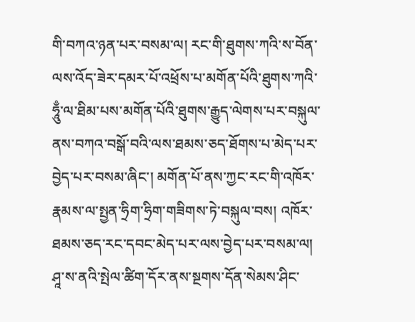གི་བཀའ་ཉན་པར་བསམ་ལ། རང་གི་ཐུགས་ཀའི་ས་བོན་ལས་འོད་ཟེར་དམར་པོ་འཕྲོས་པ་མགོན་པོའི་ཐུགས་ཀའི་ཧཱུྃ་ལ་ཐིམ་པས་མགོན་པོའི་ཐུགས་རྒྱུད་ལེགས་པར་བསྐུལ་ནས་བཀའ་བསྒོ་བའི་ལས་ཐམས་ཅད་ཐོགས་པ་མེད་པར་བྱེད་པར་བསམ་ཞིང་། མགོན་པོ་ནས་ཀྱང་རང་གི་འཁོར་རྣམས་ལ་སྤྱན་ཧྲིག་ཧྲིག་གཟིགས་ཏེ་བསྐུལ་བས། འཁོར་ཐམས་ཅད་རང་དབང་མེད་པར་ལས་བྱེད་པར་བསམ་ལ། ཤཱ་ས་ནའི་སྤེལ་ཚིག་དོར་ནས་སྔགས་དོན་སེམས་ཤིང་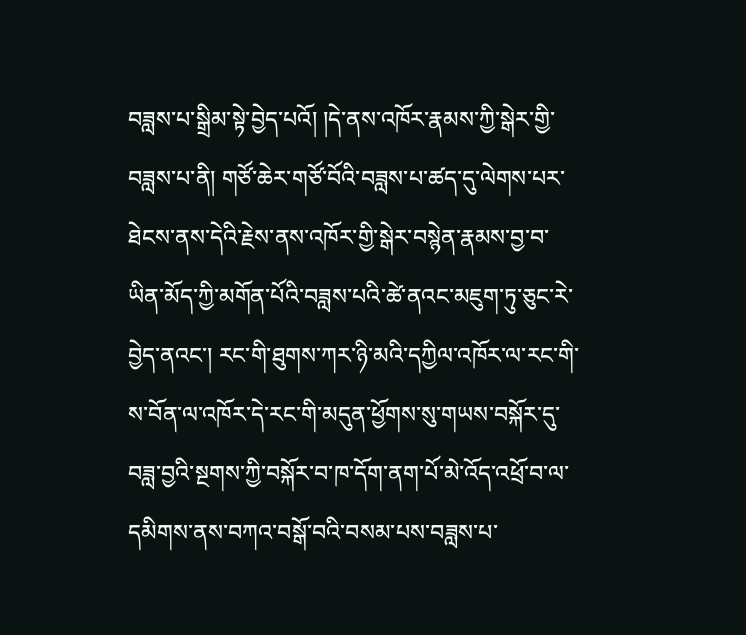བཟླས་པ་སྒྲིམ་སྟེ་བྱེད་པའོ། །དེ་ནས་འཁོར་རྣམས་ཀྱི་སྒེར་གྱི་བཟླས་པ་ནི། གཙོ་ཆེར་གཙོ་བོའི་བཟླས་པ་ཚད་དུ་ལེགས་པར་ཐེངས་ནས་དེའི་རྗེས་ནས་འཁོར་གྱི་སྒེར་བསྙེན་རྣམས་བྱ་བ་ཡིན་མོད་ཀྱི་མགོན་པོའི་བཟླས་པའི་ཚེ་ནའང་མཇུག་ཏུ་ཅུང་རེ་བྱེད་ནའང་། རང་གི་ཐུགས་ཀར་ཉི་མའི་དཀྱིལ་འཁོར་ལ་རང་གི་ས་བོན་ལ་འཁོར་དེ་རང་གི་མདུན་ཕྱོགས་སུ་གཡས་བསྐོར་དུ་བཟླ་བྱའི་སྔགས་ཀྱི་བསྐོར་བ་ཁ་དོག་ནག་པོ་མེ་འོད་འཕྲོ་བ་ལ་དམིགས་ནས་བཀའ་བསྒོ་བའི་བསམ་པས་བཟླས་པ་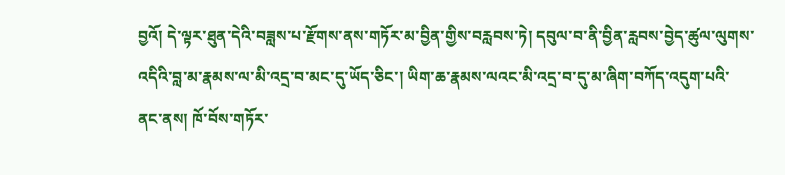བྱའོ། དེ་ལྟར་ཐུན་དེའི་བཟླས་པ་རྫོགས་ནས་གཏོར་མ་བྱིན་གྱིས་བརླབས་ཏེ། དབུལ་བ་ནི་བྱིན་རླབས་བྱེད་ཚུལ་ལུགས་འདིའི་བླ་མ་རྣམས་ལ་མི་འདྲ་བ་མང་དུ་ཡོད་ཅིང་། ཡིག་ཆ་རྣམས་ལའང་མི་འདྲ་བ་དུ་མ་ཞིག་བཀོད་འདུག་པའི་ནང་ནས། ཁོ་བོས་གཏོར་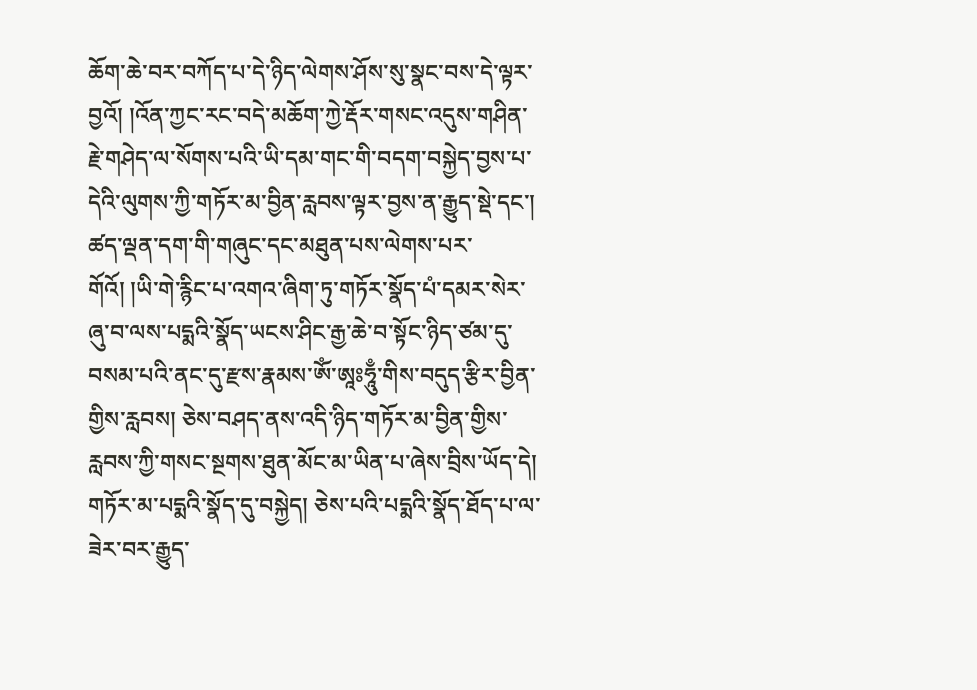ཆོག་ཆེ་བར་བཀོད་པ་དེ་ཉིད་ལེགས་ཤོས་སུ་སྣང་བས་དེ་ལྟར་བྱའོ། །འོན་ཀྱང་རང་བདེ་མཆོག་ཀྱེ་རྡོར་གསང་འདུས་གཤིན་རྗེ་གཤེད་ལ་སོགས་པའི་ཡི་དམ་གང་གི་བདག་བསྐྱེད་བྱས་པ་དེའི་ལུགས་ཀྱི་གཏོར་མ་བྱིན་རླབས་ལྟར་བྱས་ན་རྒྱུད་སྡེ་དང་། ཚད་ལྡན་དག་གི་གཞུང་དང་མཐུན་པས་ལེགས་པར་གོའོ། །ཡི་གེ་རྙིང་པ་འགའ་ཞིག་ཏུ་གཏོར་སྣོད་པཾ་དམར་སེར་ཞུ་བ་ལས་པདྨའི་སྣོད་ཡངས་ཤིང་རྒྱ་ཆེ་བ་སྟོང་ཉིད་ཙམ་དུ་བསམ་པའི་ནང་དུ་རྫས་རྣམས་ཨོཾ་ཨཱཿཧཱུྃ་གིས་བདུད་རྩིར་བྱིན་གྱིས་རླབས། ཅེས་བཤད་ནས་འདི་ཉིད་གཏོར་མ་བྱིན་གྱིས་རླབས་ཀྱི་གསང་སྔགས་ཐུན་མོང་མ་ཡིན་པ་ཞེས་བྲིས་ཡོད་དེ། གཏོར་མ་པདྨའི་སྣོད་དུ་བསྐྱེད། ཅེས་པའི་པདྨའི་སྣོད་ཐོད་པ་ལ་ཟེར་བར་རྒྱུད་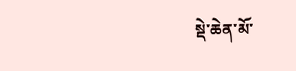སྡེ་ཆེན་མོ་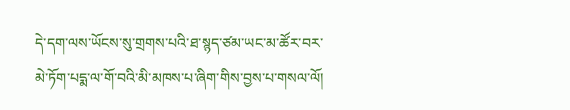དེ་དག་ལས་ཡོངས་སུ་གྲགས་པའི་ཐ་སྙད་ཙམ་ཡང་མ་ཚོར་བར་མེ་ཏོག་པདྨ་ལ་གོ་བའི་མི་མཁས་པ་ཞིག་གིས་བྱས་པ་གསལ་ལོ།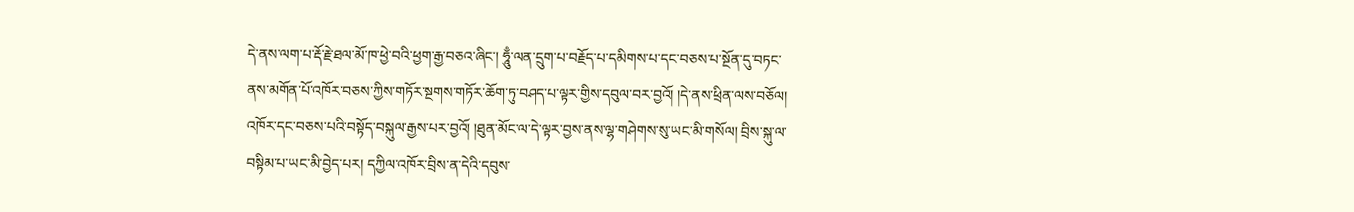དེ་ནས་ལག་པ་རྡོ་རྗེ་ཐལ་མོ་ཁ་ཕྱེ་བའི་ཕྱག་རྒྱ་བཅའ་ཞིང་། ཧཱུྃ་ལན་དྲུག་པ་བརྗོད་པ་དམིགས་པ་དང་བཅས་པ་སྔོན་དུ་བཏང་ནས་མགོན་པོ་འཁོར་བཅས་ཀྱིས་གཏོར་སྔགས་གཏོར་ཆོག་ཏུ་བཤད་པ་ལྟར་གྱིས་དབུལ་བར་བྱའོ། །དེ་ནས་ཕྲིན་ལས་བཅོལ། འཁོར་དང་བཅས་པའི་བསྟོད་བསྐུལ་རྒྱས་པར་བྱའོ། །ཐུན་མོང་ལ་དེ་ལྟར་བྱས་ནས་ལྷ་གཤེགས་སུ་ཡང་མི་གསོལ། བྲིས་སྐུ་ལ་བསྟིམ་པ་ཡང་མི་བྱེད་པར། དཀྱིལ་འཁོར་བྲིས་ན་དེའི་དབུས་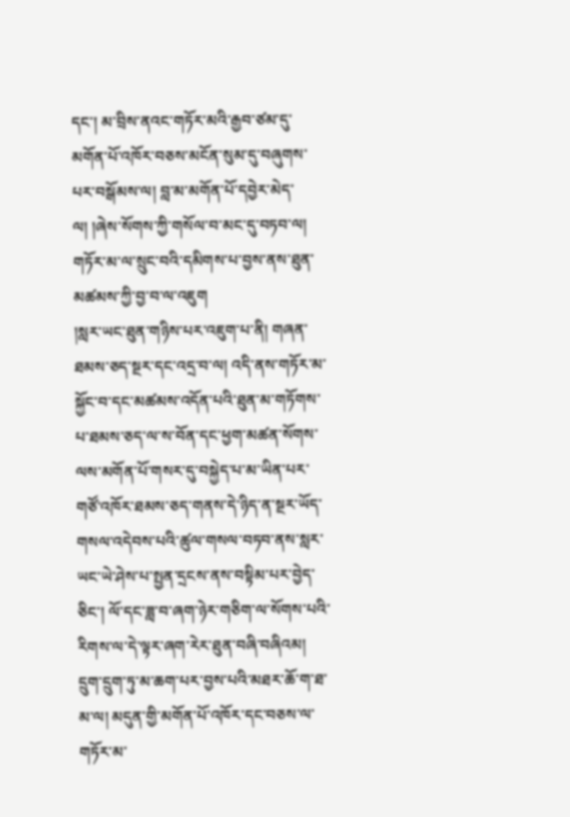དང་། མ་བྲིས་ནའང་གཏོར་མའི་རྒྱབ་ཙམ་དུ་མགོན་པོ་འཁོར་བཅས་མངོན་སུམ་དུ་བཞུགས་པར་བསྒོམས་ལ། བླ་མ་མགོན་པོ་དབྱེར་མེད་ལ། །ཞེས་སོགས་ཀྱི་གསོལ་བ་མང་དུ་བཏབ་ལ། གཏོར་མ་ལ་སྲུང་བའི་དམིགས་པ་བྱས་ནས་ཐུན་མཚམས་ཀྱི་བྱ་བ་ལ་འཇུག
།སླར་ཡང་ཐུན་གཉིས་པར་འཇུག་པ་ནི། གཞན་ཐམས་ཅད་སྔར་དང་འདྲ་བ་ལ། འདི་ནས་གཏོར་མ་སྐྱོང་བ་དང་མཚམས་འདོན་པའི་ཐུན་མ་གཏོགས་པ་ཐམས་ཅད་ལ་ས་བོན་དང་ཕྱག་མཚན་སོགས་ལས་མགོན་པོ་གསར་དུ་བསྐྱེད་པ་མ་ཡིན་པར་གཙོ་འཁོར་ཐམས་ཅད་གནས་དེ་ཉིད་ན་སྔར་ཡོད་གསལ་འདེབས་པའི་ཚུལ་གསལ་བཏབ་ནས་སླར་ཡང་ཡེ་ཤེས་པ་སྤྱན་དྲངས་ནས་བསྟིམ་པར་བྱེད་ཅིང་། ལོ་དང་ཟླ་བ་ཞག་ཉེར་གཅིག་ལ་སོགས་པའི་རིགས་ལ་དེ་ལྟར་ཞག་རེར་ཐུན་བཞི་བཞིའམ། དྲུག་དྲུག་ཏུ་མ་ཆག་པར་བྱས་པའི་མཐར་ཆོ་ག་ཐ་མ་ལ། མདུན་གྱི་མགོན་པོ་འཁོར་དང་བཅས་ལ་གཏོར་མ་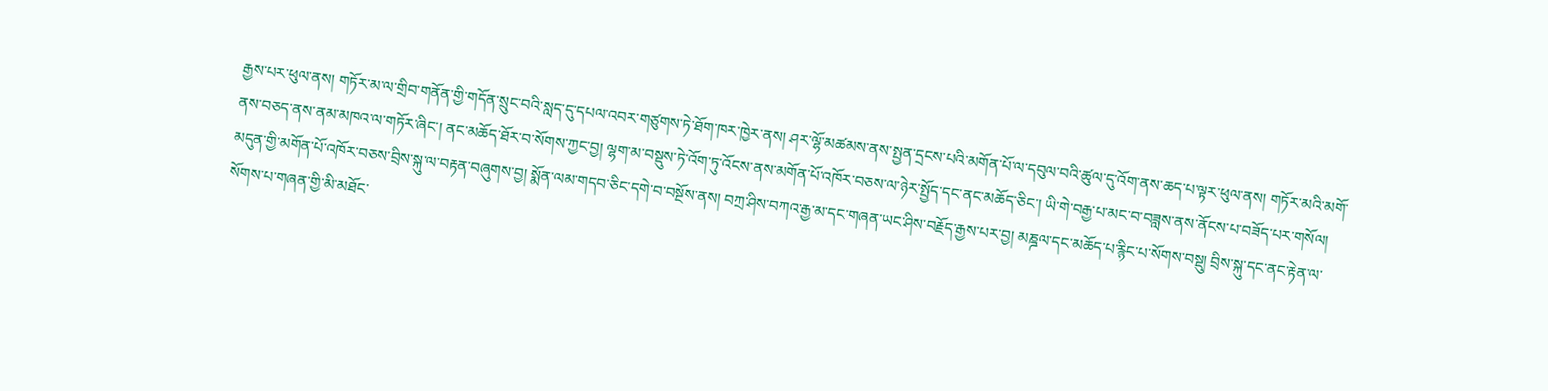རྒྱས་པར་ཕུལ་ནས། གཏོར་མ་ལ་གྲིབ་གནོན་གྱི་གདོན་སྲུང་བའི་སླད་དུ་དཔལ་འབར་གཙུགས་ཏེ་ཐོག་ཁར་ཁྱེར་ནས། ཤར་ལྷོ་མཚམས་ནས་སྤྱན་དྲངས་པའི་མགོན་པོ་ལ་དབུལ་བའི་ཚུལ་དུ་འོག་ནས་ཆད་པ་ལྟར་ཕུལ་ནས། གཏོར་མའི་མགོ་ནས་བཅད་ནས་ནམ་མཁའ་ལ་གཏོར་ཞིང་། ནང་མཆོད་ཐོར་བ་སོགས་ཀྱང་བྱ། ལྷག་མ་བསྡུས་ཏེ་འོག་ཏུ་འོངས་ནས་མགོན་པོ་འཁོར་བཅས་ལ་ཉེར་སྤྱོད་དང་ནང་མཆོད་ཅིང་། ཡི་གེ་བརྒྱ་པ་མང་བ་བཟླས་ནས་ནོངས་པ་བཟོད་པར་གསོལ། མདུན་གྱི་མགོན་པོ་འཁོར་བཅས་བྲིས་སྐུ་ལ་བརྟན་བཞུགས་བྱ། སྨོན་ལམ་གདབ་ཅིང་དགེ་བ་བསྔོས་ནས། བཀྲ་ཤིས་བཀའ་རྒྱ་མ་དང་གཞན་ཡང་ཤིས་བརྗོད་རྒྱས་པར་བྱ། མཎྜལ་དང་མཆོད་པ་རྙིང་པ་སོགས་བསྡུ། བྲིས་སྐུ་དང་ནང་རྟེན་ལ་སོགས་པ་གཞན་གྱི་མི་མཐོང་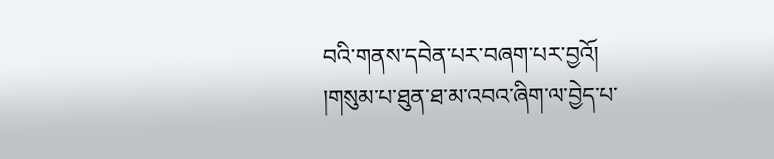བའི་གནས་དབེན་པར་བཞག་པར་བྱའོ།
།གསུམ་པ་ཐུན་ཐ་མ་འབའ་ཞིག་ལ་བྱེད་པ་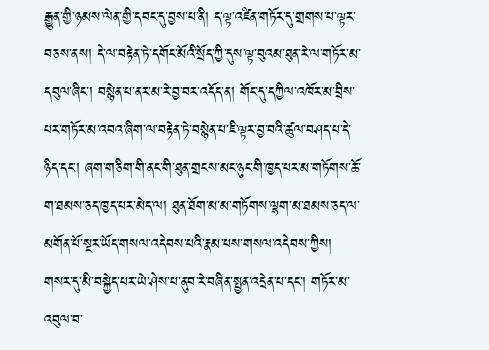རྒྱུན་གྱི་ཉམས་ལེན་གྱི་དབང་དུ་བྱས་པ་ནི། ད་ལྟ་འཛིན་གཏོར་དུ་གྲགས་པ་ལྟར་བཅས་ནས། དེ་ལ་བརྟེན་ཏེ་དགོང་མོའི་སྲོད་ཀྱི་དུས་ལྟ་བུའམ་ཐུན་རེ་ལ་གཏོར་མ་དབུལ་ཞིང་། བསྙེན་པ་ནར་མ་རེ་བྱ་བར་འདོད་ན། གོང་དུ་དཀྱིལ་འཁོར་མ་བྲིས་པར་གཏོར་མ་འབའ་ཞིག་ལ་བརྟེན་ཏེ་བསྙེན་པ་ཇི་ལྟར་བྱ་བའི་ཚུལ་བཤད་པ་དེ་ཉིད་དང་། ཞག་གཅིག་གི་ནང་གི་ཐུན་གྲངས་མང་ཉུང་གི་ཁྱད་པར་མ་གཏོགས་ཆོ་ག་ཐམས་ཅད་ཁྱད་པར་མེད་ལ། ཐུན་ཐོག་མ་མ་གཏོགས་ལྷག་མ་ཐམས་ཅད་ལ་མགོན་པོ་སྔར་ཡོད་གསལ་འདེབས་པའི་རྣམ་པས་གསལ་འདེབས་ཀྱིས། གསར་དུ་མི་བསྐྱེད་པར་ཡེ་ཤེས་པ་ནུབ་རེ་བཞིན་སྤྱན་འདྲེན་པ་དང་། གཏོར་མ་འབུལ་བ་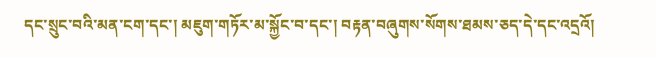དང་སྲུང་བའི་མན་ངག་དང་། མཇུག་གཏོར་མ་སྐྱོང་བ་དང་། བརྟན་བཞུགས་སོགས་ཐམས་ཅད་དེ་དང་འདྲའོ།